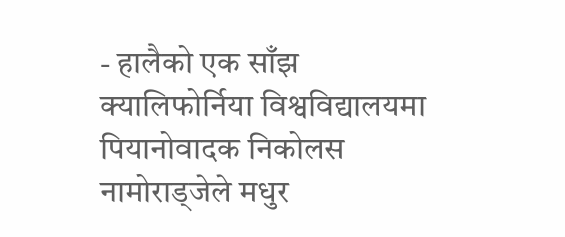- हालैको एक साँझ क्यालिफोर्निया विश्वविद्यालयमा पियानोवादक निकोलस नामोराड्जेले मधुर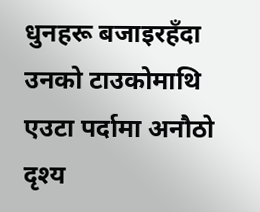धुनहरू बजाइरहँदा उनको टाउकोमाथि एउटा पर्दामा अनौठो दृश्य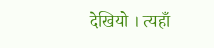देखियो । त्यहाँ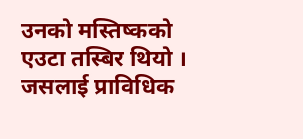उनको मस्तिष्कको एउटा तस्बिर थियो । जसलाई प्राविधिक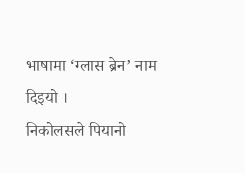भाषामा ‘ग्लास ब्रेन’ नाम दिइयो ।
निकोलसले पियानो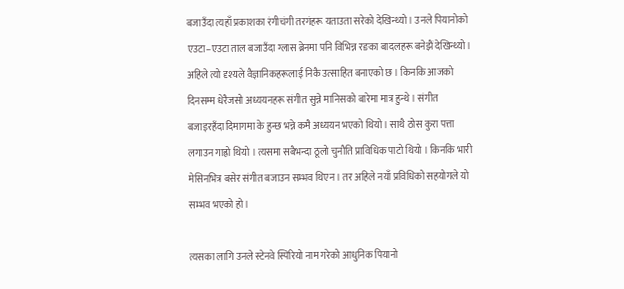बजाउँदा त्यहाँ प्रकाशका रंगीचंगी तरगंहरू यताउता सरेको देखिन्थ्यो । उनले पियानोको एउटा–एउटा ताल बजाउँदा ग्लास ब्रेनमा पनि विभिन्न रङका बादलहरू बनेझैं देखिन्थ्यो ।
अहिले त्यो दृश्यले वैज्ञानिकहरूलाई निकै उत्साहित बनाएको छ । किनकि आजको दिनसम्म धेरैजसो अध्ययनहरू संगीत सुन्ने मानिसको बारेमा मात्र हुन्थे । संगीत बजाइरहँदा दिमागमा के हुन्छ भन्ने कमै अध्ययन भएको थियो । साथै ठोस कुरा पत्ता लगाउन गाह्रो थियो । त्यसमा सबैभन्दा ठूलो चुनौति प्राविधिक पाटो थियो । किनकि भारी मेसिनभित्र बसेर संगीत बजाउन सम्भव थिएन । तर अहिले नयाँ प्रविधिको सहयोगले यो सम्भव भएको हो ।

त्यसका लागि उनले स्टेनवे स्पिरियो नाम गरेको आधुनिक पियानो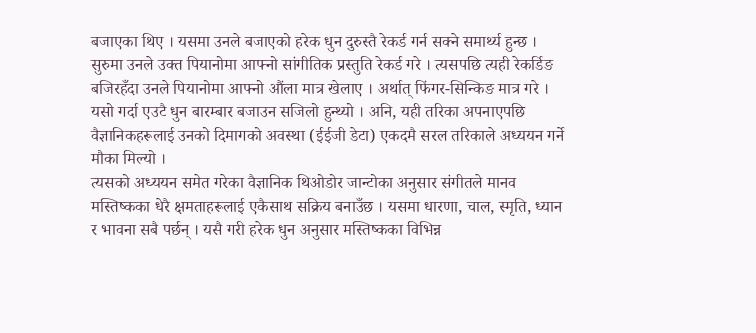बजाएका थिए । यसमा उनले बजाएको हरेक धुन दुरुस्तै रेकर्ड गर्न सक्ने समार्थ्य हुन्छ । सुरुमा उनले उक्त पियानोमा आफ्नो सांगीतिक प्रस्तुति रेकर्ड गरे । त्यसपछि त्यही रेकर्डिङ बजिरहँदा उनले पियानोमा आफ्नो औंला मात्र खेलाए । अर्थात् फिंगर-सिन्किङ मात्र गरे । यसो गर्दा एउटै धुन बारम्बार बजाउन सजिलो हुन्थ्यो । अनि, यही तरिका अपनाएपछि वैज्ञानिकहरूलाई उनको दिमागको अवस्था (ईईजी डेटा) एकदमै सरल तरिकाले अध्ययन गर्ने मौका मिल्यो ।
त्यसको अध्ययन समेत गरेका वैज्ञानिक थिओडोर जान्टोका अनुसार संगीतले मानव मस्तिष्कका धेरै क्षमताहरूलाई एकैसाथ सक्रिय बनाउँछ । यसमा धारणा, चाल, स्मृति, ध्यान र भावना सबै पर्छन् । यसै गरी हरेक धुन अनुसार मस्तिष्कका विभिन्न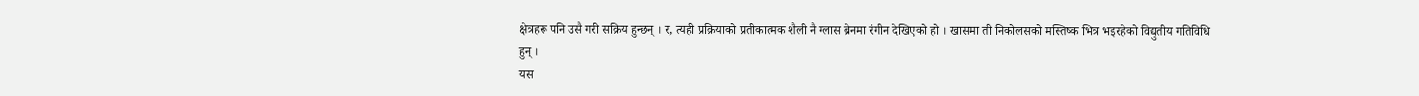क्षेत्रहरू पनि उसै गरी सक्रिय हुन्छन् । र, त्यही प्रक्रियाको प्रतीकात्मक शैली नै ग्लास ब्रेनमा रंगीन देखिएको हो । खासमा ती निकोलसको मस्तिष्क भित्र भइरहेको विद्युतीय गतिविधि हुन् ।
यस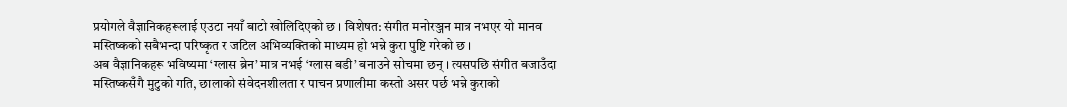प्रयोगले वैज्ञानिकहरूलाई एउटा नयाँ बाटो खोलिदिएको छ । विशेषत: संगीत मनोरञ्जन मात्र नभएर यो मानव मस्तिष्कको सबैभन्दा परिष्कृत र जटिल अभिव्यक्तिको माध्यम हो भन्ने कुरा पुष्टि गरेको छ ।
अब वैज्ञानिकहरू भविष्यमा ‘ग्लास ब्रेन’ मात्र नभई ‘ग्लास बडी’ बनाउने सोचमा छन् । त्यसपछि संगीत बजाउँदा मस्तिष्कसँगै मुटुको गति, छालाको संवेदनशीलता र पाचन प्रणालीमा कस्तो असर पर्छ भन्ने कुराको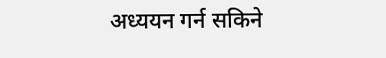अध्ययन गर्न सकिने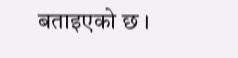बताइएको छ ।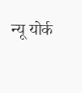न्यू योर्क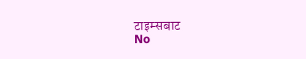टाइम्सबाट
No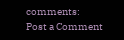comments:
Post a Comment